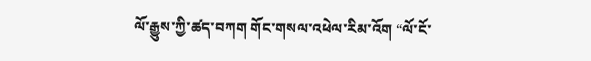ལོ་རྒྱུས་ཀྱི་ཚད་བཀག གོང་གསལ་འཕེལ་རིམ་འོག “ལོ་ངོ་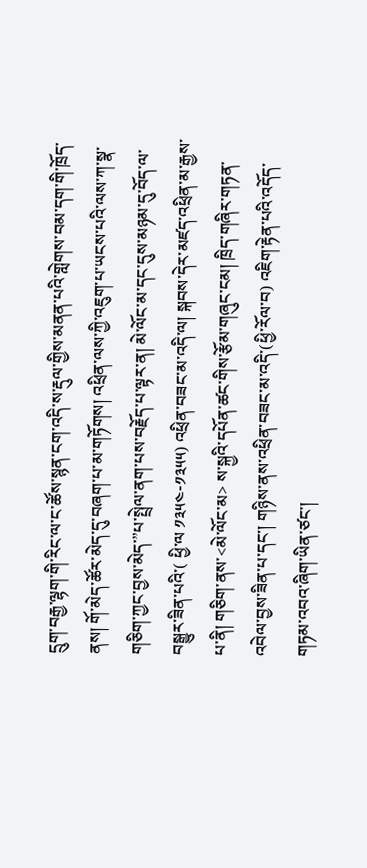དྲུག་བརྒྱ་ལྷག་གི་རིང་ལ་ང་ཚོས་སྙན་ངག་འདི་ས་རྡུལ་གྱིས་མནན་པའི་གླེགས་བམ་དག་གི་ཁྲོད་ནས། གོ་མེད་ཚོར་མེད་དུ་བཞག་པ་མ་གཏོགས། འཕྲིན་ལས་ཀྱི་འཇུག་པ་ཡངས་པའི་ལས་ཀ་སྣ་གཅིག་ཀྱང་བྱས་མེད་”པ་སྤྲེལ་ནག་པས་བརྗོད་པ་ལྟར་ན། མེ་ལོང་མ་དང་དུས་མཉམ་དུ་བོད་ལ་བསྒྱུར་ཟིན་པའི་( ཕྱི་ལ ༡༣༥༤-༡༣༥༥) འཕྲིན་བཟང་མ་འདི་ལ། སྐབས་དེར་མཛད་འཕྲིན་མ་རྒྱས་པ་ནི། གཅིག་ནས་<མེ་ལོང་མ> ས་སྐྱའི་དཔོན་ཚང་གིས་རྩོམ་གཞུང་ངམ། ཁྲིད་གཞིར་གཏན་འབེལ་བྱས་ཟིན་པ་དང་། གཉིས་ནས་འཕྲིན་བཟང་མ་འདི་(ཕྱི་རོལ་བ) འཇིག་རྟེན་པའི་འདོད་གཏམ་འབའ་ཞིག་ཡིན་ཙང་།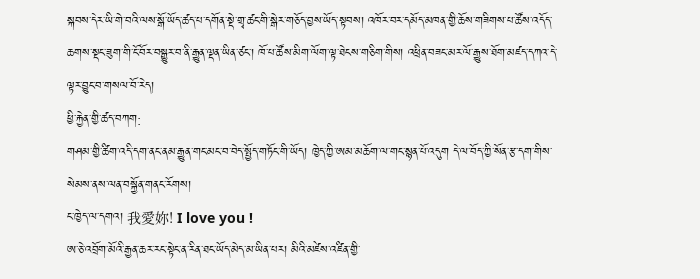སྐབས་དེར་ཡི་གེ་བའི་ལས་སྒོ་ཡོད་ཚད་པ་དགོན་སྡེ་གྲྭ་ཚང་གི་སྒེར་གཅོད་བྱས་ཡོད་སྟབས། འཁོར་བར་དམོད་མཁན་གྱི་ཆོས་གཟིགས་པ་ཚོས་འདོད་ཆགས་སྡང་ཟུག་གི་ངོ་བོར་བསྒྱུར་བ་ནི་རྒྱུན་ལྡན་ཡིན་ཙང་། ཁོ་པ་ཚོས་མིག་ལོག་ལྟ་ཐེངས་གཅིག་གིས། འཕྲིན་བཟང་མར་ལོ་རྒྱུས་ཐོག་མཛད་དཀའ་དེ་ལྟར་བྱུང་བ་གསལ་བོ་རེད།
ཕྱི་རྐྱེན་གྱི་ཚད་བཀག:
གཤམ་གྱི་ཚིག་འདི་དག་ནང་ནམ་རྒྱུན་གང་མང་བ་བེད་སྤྱོད་གཏོང་གི་ཡོད། ཁྱེད་ཀྱི་ཨམ་མཆོག་ལ་གང་སྙན་པོ་འདུག དེ་ལ་བོད་ཀྱི་སོན་རྩ་དག་གིས་སེམས་ནས་ལན་བསྐྱོན་གནང་རོགས།
ང་ཁྱེད་ལ་དགའ། 我愛妳! I love you !
ཨ་ཅེ་འབྲོག་མོའི་རྒྱན་ཆར་རང་སྟེང་ན་རིན་ཐང་ཡོད་མེད་མ་ཡིན་པར། མིའི་མཛེས་འཛིན་གྱི་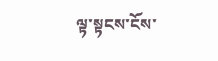ལྟ་སྟངས་ངོས་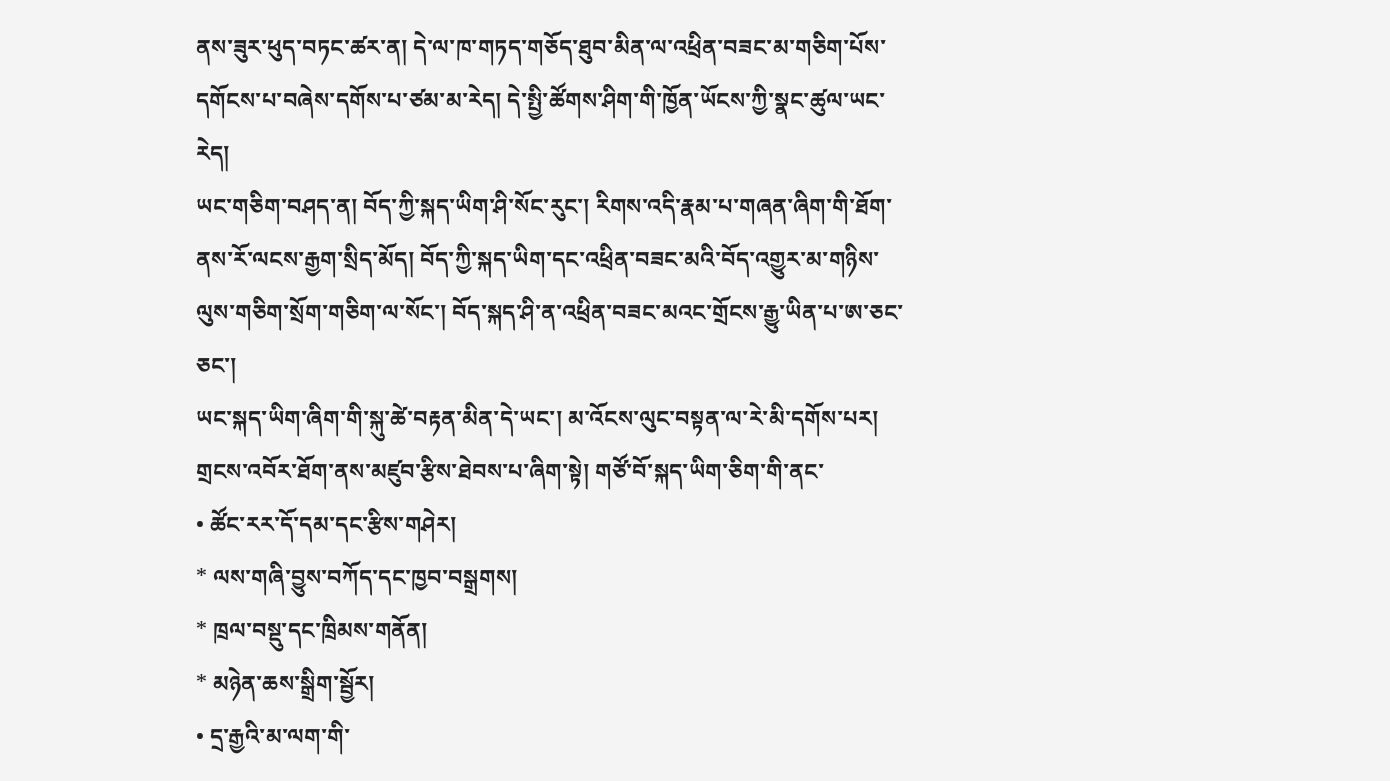ནས་ཟུར་ཕུད་བཏང་ཚར་ན། དེ་ལ་ཁ་གཏད་གཅོད་ཐུབ་མིན་ལ་འཕྲིན་བཟང་མ་གཅིག་པོས་དགོངས་པ་བཞེས་དགོས་པ་ཙམ་མ་རེད། དེ་སྤྱི་ཚོགས་ཤིག་གི་ཁྱོན་ཡོངས་ཀྱི་སྣང་ཚུལ་ཡང་རེད།
ཡང་གཅིག་བཤད་ན། བོད་ཀྱི་སྐད་ཡིག་ཤི་སོང་རུང་། རིགས་འདི་རྣམ་པ་གཞན་ཞིག་གི་ཐོག་ནས་རོ་ལངས་རྒྱག་སྲིད་མོད། བོད་ཀྱི་སྐད་ཡིག་དང་འཕྲིན་བཟང་མའི་བོད་འགྱུར་མ་གཉིས་ལུས་གཅིག་སྲོག་གཅིག་ལ་སོང་། བོད་སྐད་ཤི་ན་འཕྲིན་བཟང་མའང་གྲོངས་རྒྱུ་ཡིན་པ་ཨ་ཅང་ཅང་།
ཡང་སྐད་ཡིག་ཞིག་གི་སྐུ་ཚེ་བརྟན་མིན་དེ་ཡང་། མ་འོངས་ལུང་བསྟན་ལ་རེ་མི་དགོས་པར། གྲངས་འབོར་ཐོག་ནས་མཛུབ་རྩིས་ཐེབས་པ་ཞིག་སྟེ། གཙོ་བོ་སྐད་ཡིག་ཅིག་གི་ནང་
• ཚོང་རར་དོ་དམ་དང་རྩིས་གཤེར།
* ལས་གཞི་བྱུས་བཀོད་དང་ཁྱབ་བསྒྲགས།
* ཁྲལ་བསྡུ་དང་ཁྲིམས་གནོན།
* མཉེན་ཆས་སྒྲིག་སྦྱོར།
• དྲ་རྒྱའི་མ་ལག་གི་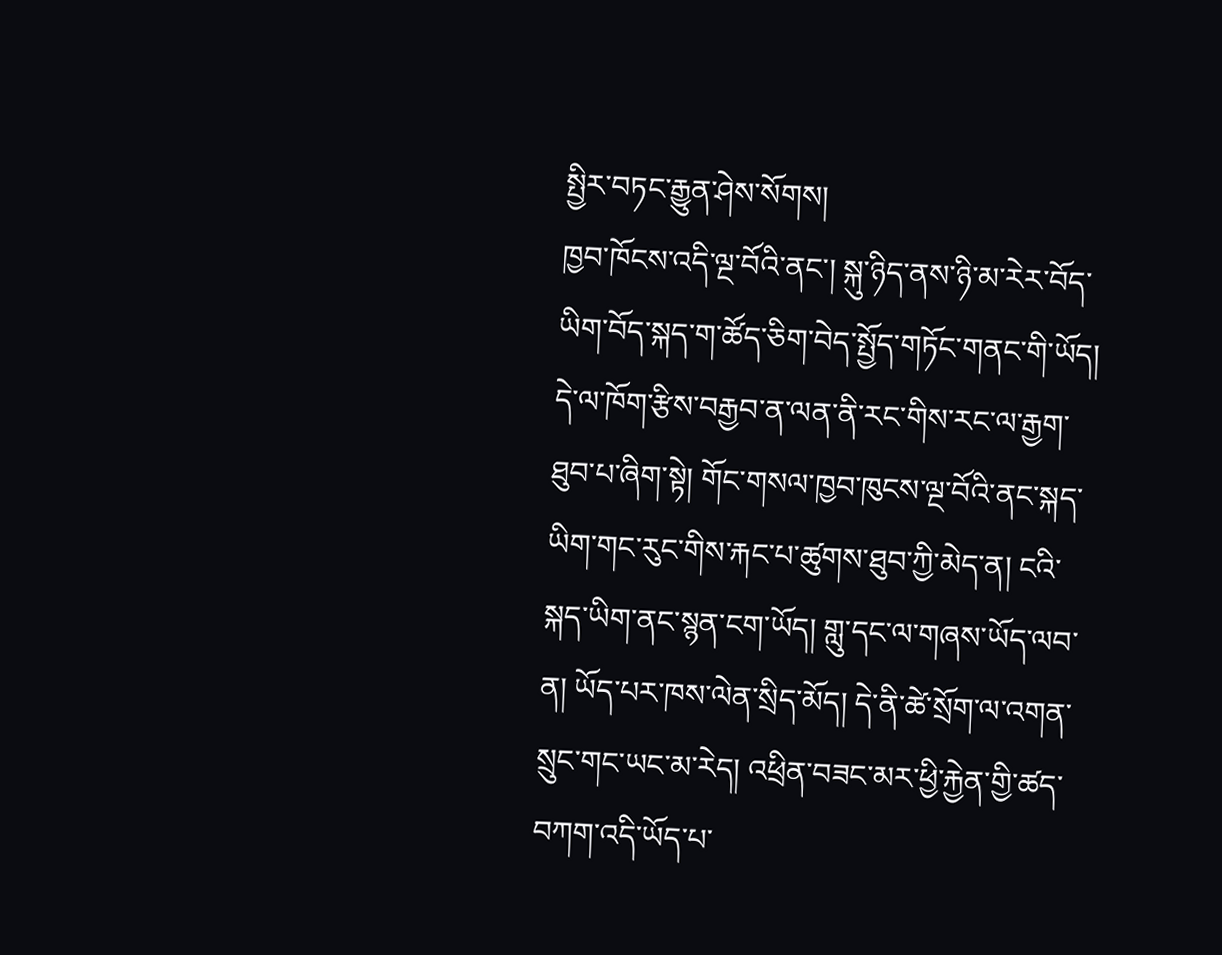སྤྱིར་བཏང་རྒྱུན་ཤེས་སོགས།
ཁྱབ་ཁོངས་འདི་ལྔ་བོའི་ནང་། སྐུ་ཉིད་ནས་ཉི་མ་རེར་བོད་ཡིག་བོད་སྐད་ག་ཚོད་ཅིག་བེད་སྤྱོད་གཏོང་གནང་གི་ཡོད། དེ་ལ་ཁོག་རྩིས་བརྒྱབ་ན་ལན་ནི་རང་གིས་རང་ལ་རྒྱག་ཐུབ་པ་ཞིག་སྟེ། གོང་གསལ་ཁྱབ་ཁུངས་ལྔ་བོའི་ནང་སྐད་ཡིག་གང་རུང་གིས་རྐང་པ་ཚུགས་ཐུབ་ཀྱི་མེད་ན། ངའི་སྐད་ཡིག་ནང་སྙན་ངག་ཡོད། གླུ་དང་ལ་གཞས་ཡོད་ལབ་ན། ཡོད་པར་ཁས་ལེན་སྲིད་མོད། དེ་ནི་ཚེ་སྲོག་ལ་འགན་སྲུང་གང་ཡང་མ་རེད། འཕྲིན་བཟང་མར་ཕྱི་རྐྱེན་གྱི་ཚད་བཀག་འདི་ཡོད་པ་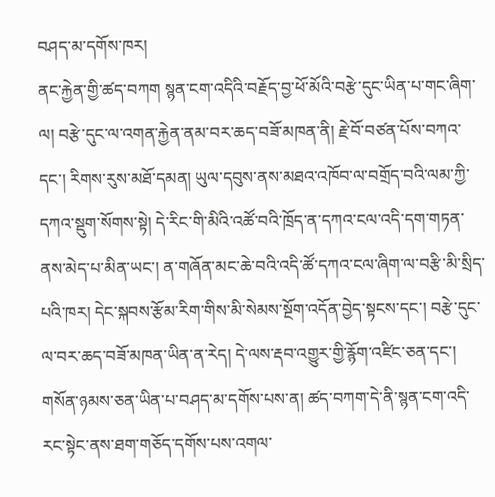བཤད་མ་དགོས་ཁར།
ནང་རྐྱེན་གྱི་ཚད་བཀག སྙན་ངག་འདིའི་བརྗོད་བྱ་ཕོ་མོའི་བརྩེ་དུང་ཡིན་པ་གང་ཞིག་ལ། བརྩེ་དུང་ལ་འགན་རྐྱེན་ནམ་བར་ཆད་བཟོ་མཁན་ནི། རྗེ་བོ་བཙན་པོས་བཀའ་དང་། རིགས་རུས་མཐོ་དམན། ཡུལ་དབུས་ནས་མཐའ་འཁོབ་ལ་བགྲོད་བའི་ལམ་ཀྱི་དཀའ་སྡུག་སོགས་སྟེ། དེ་རིང་གི་མིའི་འཚོ་བའི་ཁྲོད་ན་དཀའ་ངལ་འདི་དག་གཏན་ནས་མེད་པ་མིན་ཡང་། ན་གཞོན་མང་ཆེ་བའི་འདི་ཚོ་དཀའ་ངལ་ཞིག་ལ་བརྩི་མི་སྲིད་པའི་ཁར། དེང་སྐབས་རྩོམ་རིག་གིས་མི་སེམས་སྔོག་འདོན་བྱེད་སྟངས་དང་། བརྩེ་དུང་ལ་བར་ཆད་བཟོ་མཁན་ཡིན་ན་རེད། དེ་ལས་རྡབ་འགྱུར་གྱི་རྙོག་འཛིང་ཅན་དང་། གསོན་ཉམས་ཅན་ཡིན་པ་བཤད་མ་དགོས་པས་ན། ཚད་བཀག་དེ་ནི་སྙན་ངག་འདི་རང་སྟེང་ནས་ཐག་གཅོད་དགོས་པས་འགལ་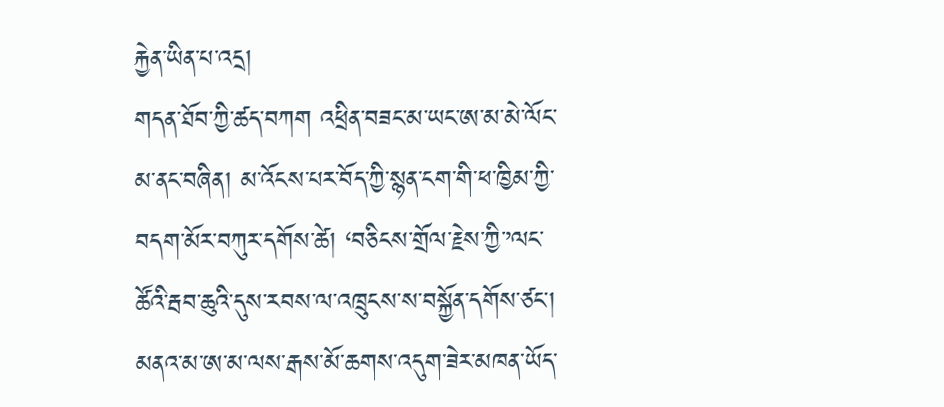རྐྱེན་ཡིན་པ་འདྲ།
གདན་ཐོབ་ཀྱི་ཚད་བཀག འཕྲིན་བཟང་མ་ཡང་ཨ་མ་མེ་ལོང་མ་ནང་བཞིན། མ་འོངས་པར་བོད་ཀྱི་སྙན་ངག་གི་ཕ་ཁྱིམ་ཀྱི་བདག་མོར་བཀུར་དགོས་ཚེ། ‘བཅིངས་གྲོལ་རྗེས་ཀྱི་’ལང་ཚོའི་རྦབ་ཆུའི་དུས་རབས་ལ་འཁྲུངས་ས་བསྐྱོན་དགོས་ཙང་། མནའ་མ་ཨ་མ་ལས་རྒས་མོ་ཆགས་འདུག་ཟེར་མཁན་ཡོད་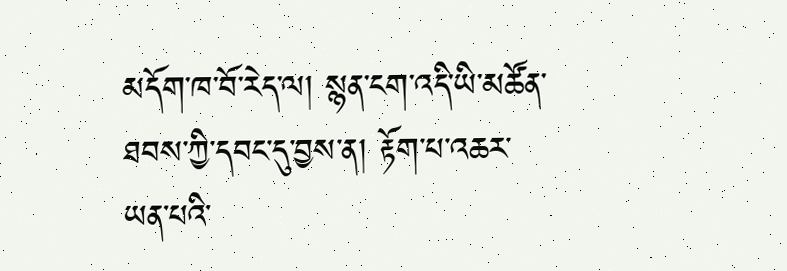མདོག་ཁ་བོ་རེད་ལ། སྙན་ངག་འདི་ཡི་མཚོན་ཐབས་ཀྱི་དབང་དུ་བྱས་ན། རྟོག་པ་འཆར་ཡན་པའི་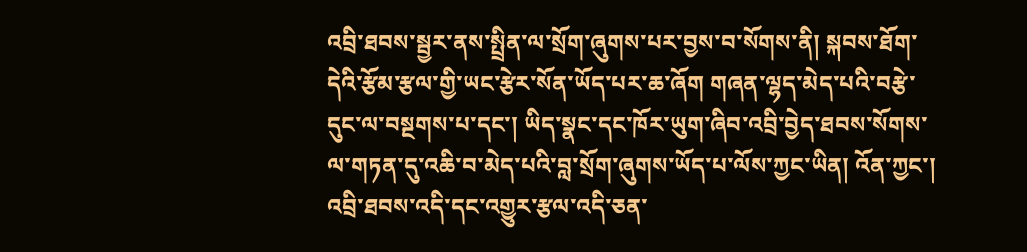འབྲི་ཐབས་སྦྱར་ནས་སྤྲིན་ལ་སྲོག་ཞུགས་པར་བྱས་བ་སོགས་ནི། སྐབས་ཐོག་དེའི་རྩོམ་རྩལ་གྱི་ཡང་རྩེར་སོན་ཡོད་པར་ཆ་ཞོག གཞན་ལྷད་མེད་པའི་བརྩེ་དུང་ལ་བསྔགས་པ་དང་། ཡིད་སྣང་དང་ཁོར་ཡུག་ཞིབ་འབྲི་བྱེད་ཐབས་སོགས་ལ་གཏན་དུ་འཆི་བ་མེད་པའི་བླ་སྲོག་ཞུགས་ཡོད་པ་ལོས་ཀྱང་ཡིན། འོན་ཀྱང་། འབྲི་ཐབས་འདི་དང་འགྱུར་རྩལ་འདི་ཅན་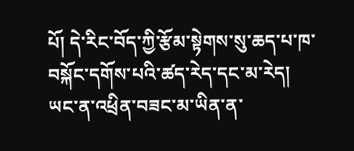པོ། དེ་རིང་བོད་ཀྱི་རྩོམ་སྟེགས་སུ་ཆད་པ་ཁ་བསྐོང་དགོས་པའི་ཚད་རེད་དང་མ་རེད། ཡང་ན་འཕྲིན་བཟང་མ་ཡིན་ན་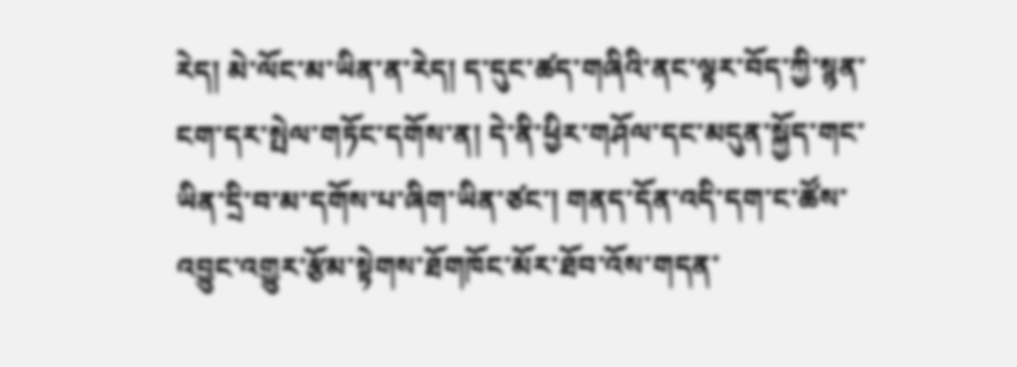རེད། མེ་ལོང་མ་ཡིན་ན་རེད། ད་དུང་ཚད་གཞིའི་ནང་ལྟར་བོད་ཀྱི་སྙན་ངག་དར་སྤེལ་གཏོང་དགོས་ན། དེ་ནི་ཕྱིར་གཤོལ་དང་མདུན་སྐྱོད་གང་ཡིན་དྲི་བ་མ་དགོས་པ་ཞིག་ཡིན་ཙང་། གནད་དོན་འདི་དག་ང་ཚོས་འབྱུང་འགྱུར་རྩོམ་སྟེགས་ཐོགཁོང་མོར་ཐོབ་འོས་གདན་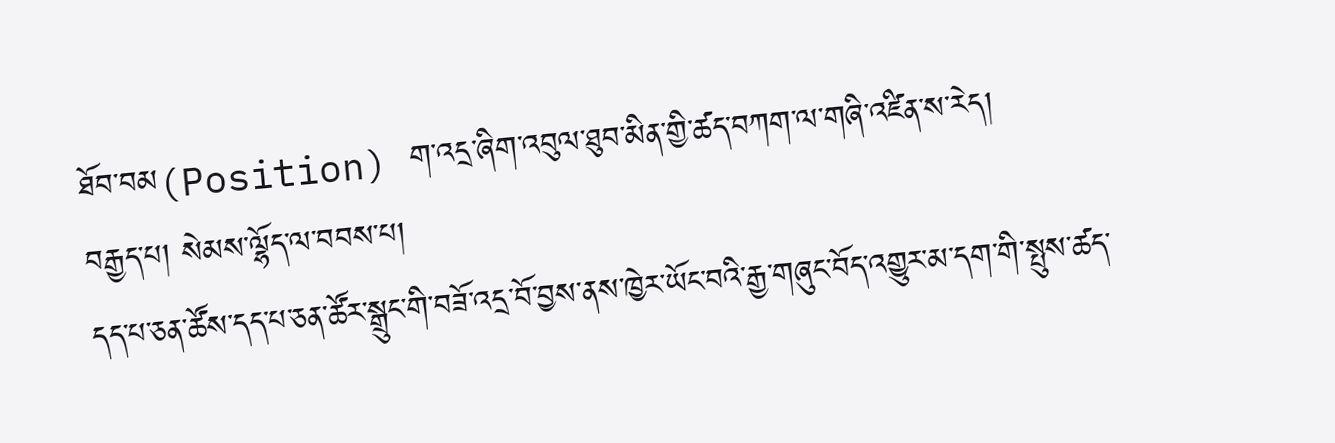ཐོབ་བམ(Position) ག་འདྲ་ཞིག་འབུལ་ཐུབ་མིན་གྱི་ཚད་བཀག་ལ་གཞི་འཛིན་ས་རེད།
བརྒྱད་པ། སེམས་ལྷོད་ལ་བབས་པ།
དད་པ་ཅན་ཚོས་དད་པ་ཅན་ཚོར་སྒྲུང་གི་བཟོ་འདྲ་བོ་བྱས་ནས་ཁྱེར་ཡོང་བའི་རྒྱ་གཞུང་བོད་འགྱུར་མ་དག་གི་སྤུས་ཚད་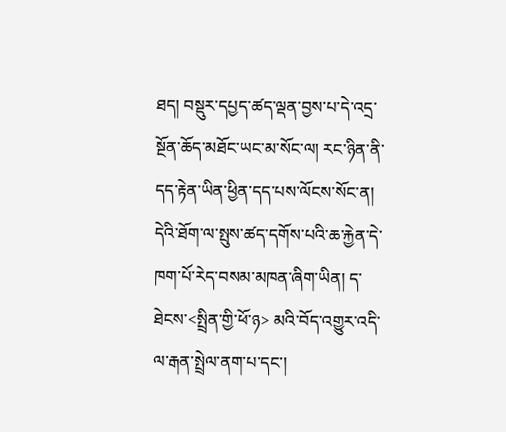ཐད། བསྡུར་དཔྱད་ཚད་ལྡན་བྱས་པ་དེ་འདྲ་སྔོན་ཆོད་མཐོང་ཡང་མ་སོང་ལ། རང་ཉིན་ནི་དད་རྟེན་ཡིན་ཕྱིན་དད་པས་ལོངས་སོང་ན། དེའི་ཐོག་ལ་སྤུས་ཚད་དགོས་པའི་ཆ་རྐྱེན་དེ་ཁག་པོ་རེད་བསམ་མཁན་ཞིག་ཡིན། ད་ཐེངས་<སྤྲིན་གྱི་ཕོ་ཉ> མའི་བོད་འགྱུར་འདི་ལ་རྒན་སྤྲེལ་ནག་པ་དང་།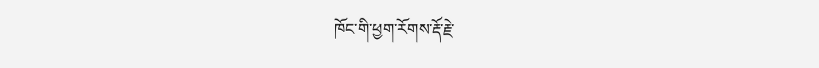ཁོང་གི་ཕྱག་རོགས་རྡོ་རྗེ་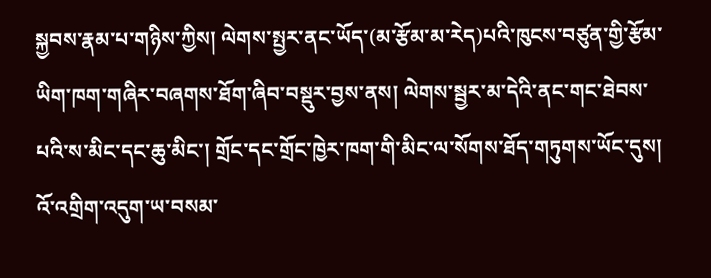སྐྱབས་རྣམ་པ་གཉིས་ཀྱིས། ལེགས་སྤྱར་ནང་ཡོད་(མ་རྩོམ་མ་རེད)པའི་ཁུངས་བཙུན་གྱི་རྩོམ་ཡིག་ཁག་གཞིར་བཞགས་ཐོག་ཞིབ་བསྡུར་བྱས་ནས། ལེགས་སྦྱར་མ་དེའི་ནང་གང་ཐེབས་པའི་ས་མིང་དང་ཆུ་མིང་། གྲོང་དང་གྲོང་ཁྱེར་ཁག་གི་མིང་ལ་སོགས་ཐོད་གཏུགས་ཡོང་དུས། འོ་འགྲིག་འདུག་ཡ་བསམ་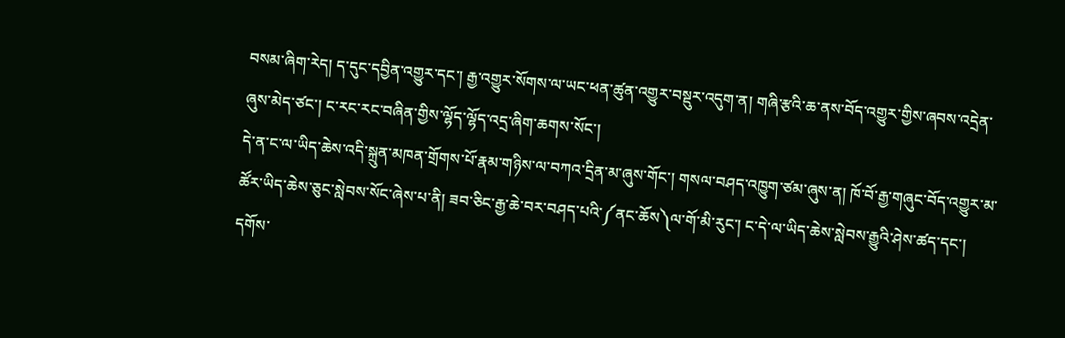བསམ་ཞིག་རེད། ད་དུང་དབྱིན་འགྱུར་དང་། རྒྱ་འགྱུར་སོགས་ལ་ཡང་ཕན་ཚུན་འགྱུར་བསྡུར་འདུག་ན། གཞི་རྩའི་ཆ་ནས་བོད་འགྱུར་གྱིས་ཞབས་འདྲེན་ཞུས་མེད་ཙང་། ང་རང་རང་བཞིན་གྱིས་ལྷོད་ལྷོད་འདྲ་ཞིག་ཆགས་སོང་།
དེ་ན་ང་ལ་ཡིད་ཆེས་འདི་སྐྲུན་མཁན་གྲོགས་པོ་རྣམ་གཉིས་ལ་བཀའ་དྲིན་མ་ཞུས་གོང་། གསལ་བཤད་འཁྱུག་ཙམ་ཞུས་ན། ཁོ་བོ་རྒྱ་གཞུང་བོད་འགྱུར་མ་ཚོར་ཡིད་ཆེས་ཅུང་སླེབས་སོང་ཞེས་པ་ནི། ཟབ་ཅིང་རྒྱ་ཆེ་བར་བཤད་པའི་༼ནང་ཆོས༽ལ་གོ་མི་རུང་། ང་དེ་ལ་ཡིད་ཆེས་སླེབས་རྒྱུའི་ཤེས་ཚད་དང་། དགོས་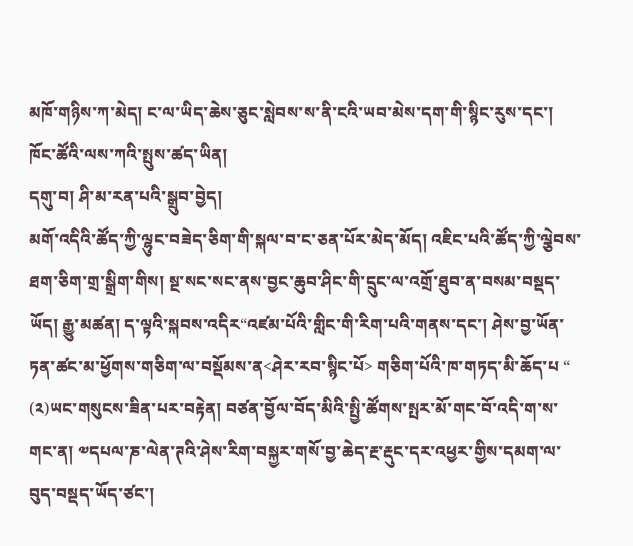མཁོ་གཉིས་ཀ་མེད། ང་ལ་ཡིད་ཆེས་ཅུང་སླེབས་ས་ནི་ངའི་ཡབ་མེས་དག་གི་སྙིང་རུས་དང་། ཁོང་ཚོའི་ལས་ཀའི་སྤུས་ཚད་ཡིན།
དགུ་བ། ཤི་མ་རན་པའི་སྒྲུབ་བྱེད།
མགོ་འདིའི་ཚོད་ཀྱི་ལྷུང་བཟེད་ཅིག་གི་སྐལ་བ་ང་ཅན་པོར་མེད་མོད། འཇིང་པའི་ཚོད་ཀྱི་ལྕེབས་ཐག་ཅིག་གྲ་སྒྲིག་གིས། སྔ་སང་སང་ནས་བྱང་ཆུབ་ཤིང་གི་དྲུང་ལ་འགྲོ་ཐུབ་ན་བསམ་བསྡད་ཡོད། རྒྱུ་མཚན། ད་ལྟའི་སྐབས་འདིར“འཛམ་པོའི་གླིང་གི་རིག་པའི་གནས་དང་། ཤེས་བྱ་ཡོན་ཏན་ཚང་མ་ཕྱོགས་གཅིག་ལ་བསྡོམས་ན<ཤེར་རབ་སྙིང་པོ> གཅིག་པོའི་ཁ་གཏད་མི་ཆོད་པ “ (༢)ཡང་གསུངས་ཟིན་པར་བརྟེན། བཙན་བྱོལ་བོད་མིའི་སྤྱི་ཚོགས་སྤར་མོ་གང་བོ་འདི་ག་ས་གང་ན། ༧དཔལ་ཎ་ལེན་ཊའི་ཤེས་རིག་བསྐྱར་གསོ་བྱ་ཆེད་རྔ་རྡུང་དར་འཕྱར་གྱིས་དམག་ལ་བུད་བསྡད་ཡོད་ཙང་།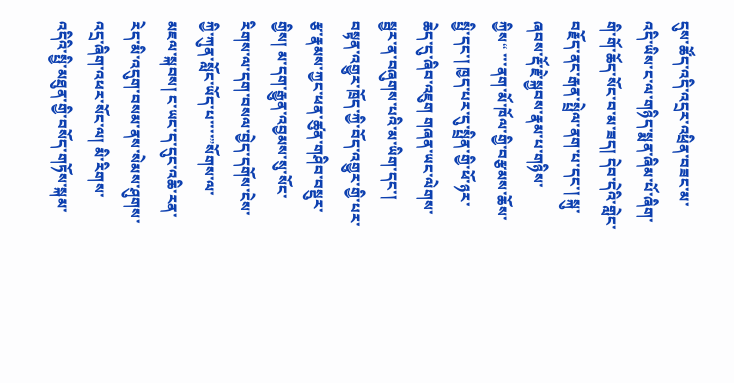དུས་ཚོད་འདི་འདྲར་འཕྲིན་བཟང་མ་འདི་ཡིས་ང་ལ་གཉིད་སྨན་ཞིམ་པོ་ཞིག་གི་གོ་ཆོད་སོང་བ་མ་ཟད། དེབ་དེའི་གླེང་བརྗོད་ནང་རྒན་སྤྲེལ་ནག་པ་དང་། སྐུ་ཞབས་རྡོ་རྗེ་སྐྱབས་རྣམ་པ་གཉིས་ཀྱིས“ ་་་ནག་མོ་ཁོལ་གྱི་བརྩམས་ཆོས་སྤྱི་དང་། ཁྱད་པར་དུ་སྤྲིན་གྱི་ཕོ་ཉར་ཆེད་དུ་ཞིབ་འཇུག གཞན་ཡང་ལེགས་སྦྱར་ན་བཞུགས་པའི་མ་ཡིག་དང་། བསྟན་འགྱུར་ཁྲོད་ཀྱི་བོད་འགྱུར་གྱི་པར་རྩ་རྣམས་ཀྱང་ཕན་ཚུན་གཤིབ་བསྡུར་གྱིས། མ་དག་རྒྱུན་འབྱམས་སུ་སོང་རིགས་ལ་དག་བསལ་བྱེད་དགོས་ངེས་ཀྱི་ཀུན་སློང་ཡོད་པ་་་་”སོགས་ལ་མཇལ་སྐབས། ང་ཡང་ད་དུང་འཆི་རན་རེད་མི་འདུག་བསམ་ནས་སེམས་ཤུགས་འདྲ་ཞིག་འཕར་སོང་ལ། མི་རིགས་འདིའི་སྤྱི་མཐུན་གྱི་བསོད་གཏོས་སྐམ་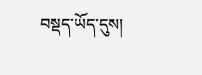བསྡད་ཡོད་དུས།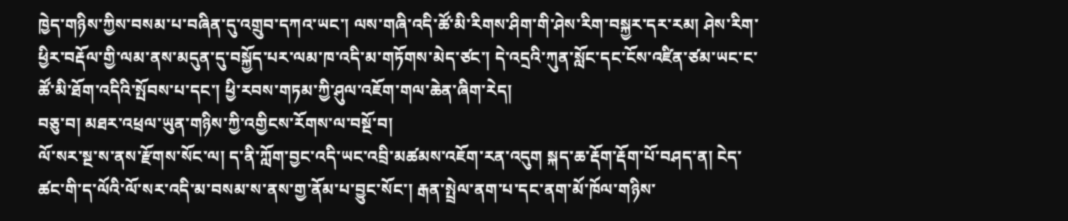ཁྱེད་གཉིས་ཀྱིས་བསམ་པ་བཞིན་དུ་འགྲུབ་དཀའ་ཡང་། ལས་གཞི་འདི་ཚོ་མི་རིགས་ཤིག་གི་ཤེས་རིག་བསྐྱར་དར་རམ། ཤེས་རིག་ཕྱིར་བརྡོལ་གྱི་ལམ་ནས་མདུན་དུ་བསྐྱོད་པར་ལམ་ཁ་འདི་མ་གཏོགས་མེད་ཙང་། དེ་འདྲའི་ཀུན་སློང་དང་ངོས་འཛིན་ཙམ་ཡང་ང་ཚོ་མི་ཐོག་འདིའི་སྤོབས་པ་དང་། ཕྱི་རབས་གཏམ་ཀྱི་ཤུལ་འཇོག་གལ་ཆེན་ཞིག་རེད།
བཅུ་བ། མཐར་འཕྲལ་ཡུན་གཉིས་ཀྱི་འགྱིངས་རོགས་ལ་བསྔོ་བ།
ལོ་སར་སྔ་ས་ནས་རྫོགས་སོང་ལ། ད་ནི་ཀློག་བྱང་འདི་ཡང་འབྲི་མཚམས་འཇོག་རན་འདུག སྐད་ཆ་རྡོག་རྡོག་པོ་བཤད་ན། ངེད་ཚང་གི་ད་ལོའི་ལོ་སར་འདི་མ་བསམ་ས་ནས་གྱ་ནོམ་པ་བྱུང་སོང་། རྒན་སྤྲེལ་ནག་པ་དང་ནག་མོ་ཁོལ་གཉིས་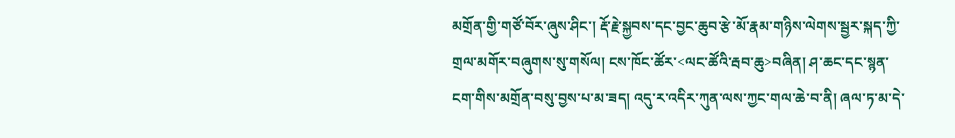མགྲོན་གྱི་གཙོ་བོར་ཞུས་ཤིང་། རྡོ་རྗེ་སྐྱབས་དང་བྱང་ཆུབ་རྩེ་མོ་རྣམ་གཉིས་ལེགས་སྦྱར་སྐད་ཀྱི་གྲལ་མགོར་བཞུགས་སུ་གསོལ། ངས་ཁོང་ཚོར་<ལང་ཚོའི་རྦབ་ཆུ>བཞིན། ཤ་ཆང་དང་སྙན་ངག་གིས་མགྲོན་བསུ་བྱས་པ་མ་ཟད། འདུ་ར་འདིར་ཀུན་ལས་ཀྱང་གལ་ཆེ་བ་ནི། ཞལ་ཏ་མ་དེ་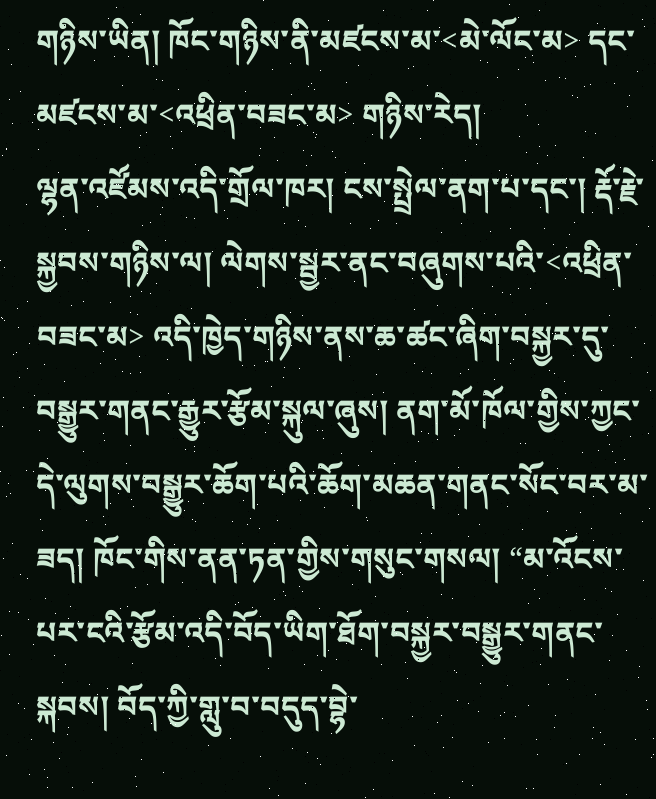གཉིས་ཡིན། ཁོང་གཉིས་ནི་མཛངས་མ་<མེ་ལོང་མ> དང་མཛངས་མ་<འཕྲིན་བཟང་མ> གཉིས་རེད།
ལྷན་འཛོམས་འདི་གྲོལ་ཁར། ངས་སྤྲེལ་ནག་པ་དང་། རྡོ་རྗེ་སྐྱབས་གཉིས་ལ། ལེགས་སྦྱར་ནང་བཞུགས་པའི་<འཕྲིན་བཟང་མ> འདི་ཁྱེད་གཉིས་ནས་ཆ་ཚང་ཞིག་བསྐྱར་དུ་བསྒྱུར་གནང་རྒྱུར་རྩོམ་སྐུལ་ཞུས། ནག་མོ་ཁོལ་གྱིས་ཀྱང་དེ་ལུགས་བསྒྱུར་ཆོག་པའི་ཆོག་མཆན་གནང་སོང་བར་མ་ཟད། ཁོང་གིས་ནན་ཏན་གྱིས་གསུང་གསལ། “མ་འོངས་པར་ངའི་རྩོམ་འདི་བོད་ཡིག་ཐོག་བསྐྱར་བསྒྱུར་གནང་སྐབས། བོད་ཀྱི་གླུ་བ་བདུད་བྷེ་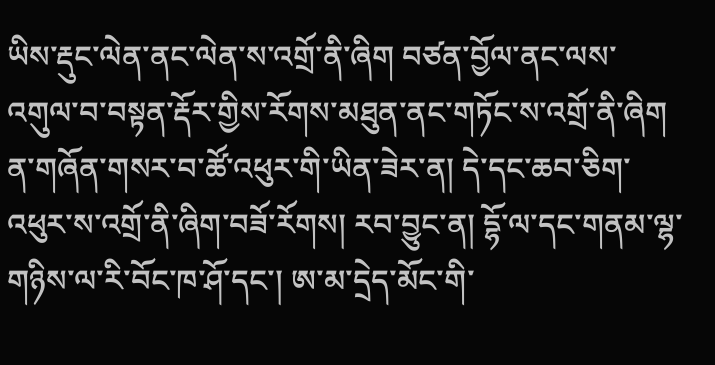ཡིས་རྡུང་ལེན་ནང་ལེན་ས་འགྲོ་ནི་ཞིག བཙན་བྱོལ་ནང་ལས་འགུལ་བ་བསྟན་རྡོར་གྱིས་རོགས་མཐུན་ནང་གཏོང་ས་འགྲོ་ནི་ཞིག ན་གཞོན་གསར་བ་ཚོ་འཕུར་གི་ཡིན་ཟེར་ན། དེ་དང་ཆབ་ཅིག་འཕུར་ས་འགྲོ་ནི་ཞིག་བཟོ་རོགས། རབ་བྱུང་ན། དྷོ་ལ་དང་གནམ་ལྷ་གཉིས་ལ་རི་བོང་ཁ་ཤོ་དང་། ཨ་མ་དྲེད་མོང་གི་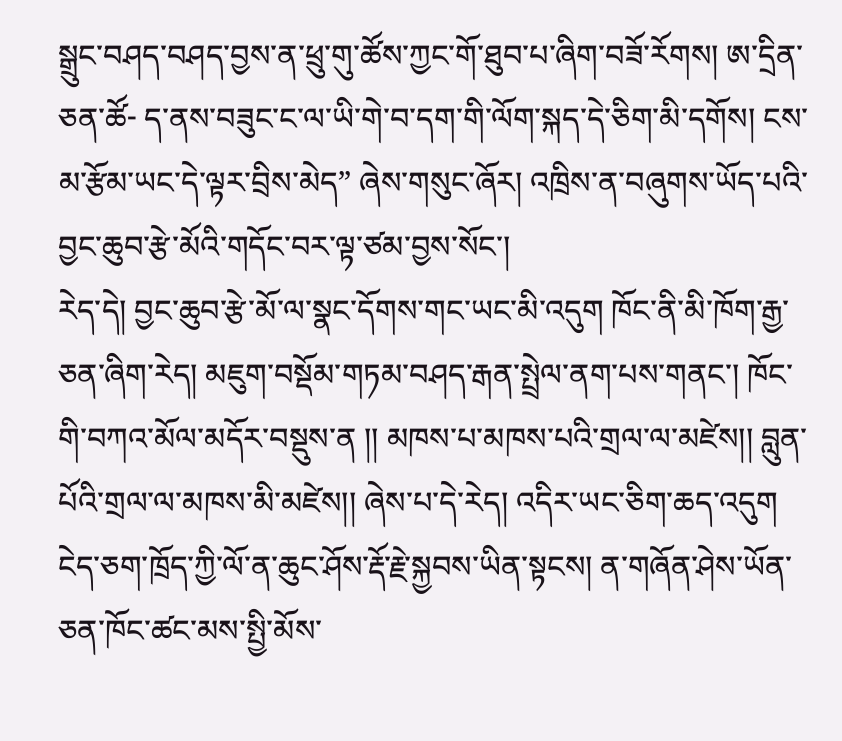སྒྲུང་བཤད་བཤད་བྱས་ན་ཕྲུ་གུ་ཚོས་ཀྱང་གོ་ཐུབ་པ་ཞིག་བཟོ་རོགས། ཨ་དྲིན་ཅན་ཚོ- ད་ནས་བཟུང་ང་ལ་ཡི་གེ་བ་དག་གི་ལོག་སྐད་དེ་ཅིག་མི་དགོས། ངས་མ་རྩོམ་ཡང་དེ་ལྟར་བྲིས་མེད” ཞེས་གསུང་ཞོར། འཁྲིས་ན་བཞུགས་ཡོད་པའི་བྱང་ཆུབ་རྩེ་མོའི་གདོང་བར་ལྟ་ཙམ་བྱས་སོང་།
རེད་དེ། བྱང་ཆུབ་རྩེ་མོ་ལ་སྣང་དོགས་གང་ཡང་མི་འདུག ཁོང་ནི་མི་ཁོག་རྒྱ་ཅན་ཞིག་རེད། མཇུག་བསྡོམ་གཏམ་བཤད་རྒན་སྤྲེལ་ནག་པས་གནང་། ཁོང་གི་བཀའ་མོལ་མདོར་བསྡུས་ན །། མཁས་པ་མཁས་པའི་གྲལ་ལ་མཛེས།། བླུན་པོའི་གྲལ་ལ་མཁས་མི་མཛེས།། ཞེས་པ་དེ་རེད། འདིར་ཡང་ཅིག་ཆད་འདུག ངེད་ཅག་ཁྲོད་ཀྱི་ལོ་ན་ཆུང་ཤོས་རྡོ་རྗེ་སྐྱབས་ཡིན་སྟངས། ན་གཞོན་ཤེས་ཡོན་ཅན་ཁོང་ཚང་མས་སྤྱི་མོས་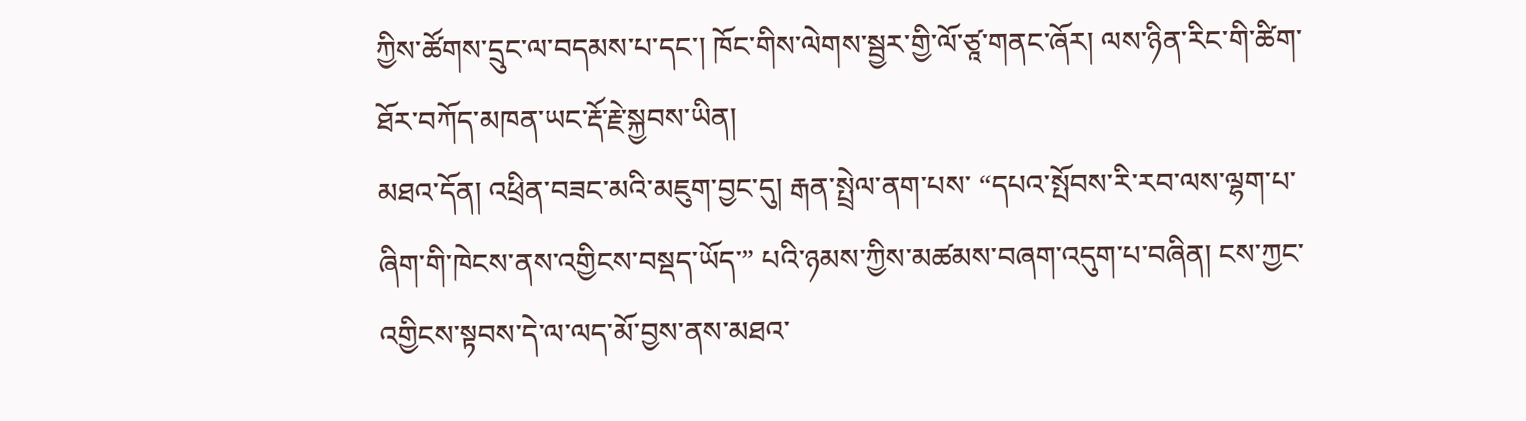ཀྱིས་ཚོགས་དྲུང་ལ་བདམས་པ་དང་། ཁོང་གིས་ལེགས་སྦྱར་གྱི་ལོ་ཙཱ་གནང་ཞོར། ལས་ཉིན་རིང་གི་ཚིག་ཐོར་བཀོད་མཁན་ཡང་རྡོ་རྗེ་སྐྱབས་ཡིན།
མཐའ་དོན། འཕྲིན་བཟང་མའི་མཇུག་བྱང་དུ། རྒན་སྤྲེལ་ནག་པས་ “དཔའ་སྤོབས་རི་རབ་ལས་ལྷག་པ་ཞིག་གི་ཁེངས་ནས་འགྱིངས་བསྡད་ཡོད་” པའི་ཉམས་ཀྱིས་མཚམས་བཞག་འདུག་པ་བཞིན། ངས་ཀྱང་འགྱིངས་སྟབས་དེ་ལ་ལད་མོ་བྱས་ནས་མཐའ་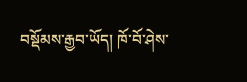བསྡོམས་རྒྱབ་ཡོད། ཁོ་བོ་ཤེས་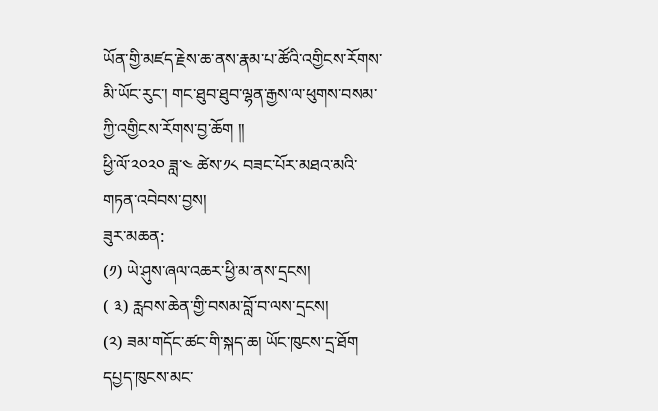ཡོན་གྱི་མཛད་རྗེས་ཆ་ནས་རྣམ་པ་ཚོའི་འགྱིངས་རོགས་མི་ཡོང་རུང་། གང་ཐུབ་ཐུབ་ལྷན་རྒྱས་ལ་ཕུགས་བསམ་ཀྱི་འགྱིངས་རོགས་བྱ་ཆོག །།
ཕྱི་ལོ་༢༠༢༠ ཟླ་༤ ཚེས་༡༨ བཟང་པོར་མཐའ་མའི་གཏན་འབེབས་བྱས།
ཟུར་མཆན:
(༡) ཡེ་ཤུས་ཞལ་འཆར་ཕྱི་མ་ནས་དྲངས།
( ༣) རླབས་ཆེན་གྱི་བསམ་བློ་བ་ལས་དྲངས།
(༢) ཟམ་གདོང་ཚང་གི་སྐད་ཆ། ཡོང་ཁུངས་དྲ་ཐོག
དཔྱད་ཁུངས་མང་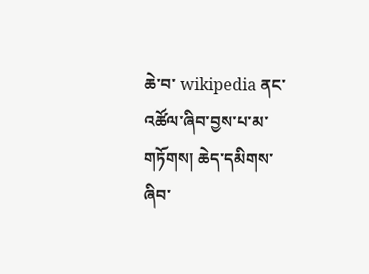ཆེ་བ་ wikipedia ནང་འཚོལ་ཞིབ་བྱས་པ་མ་གཏོགས། ཆེད་དམིགས་ཞིབ་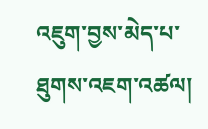འཇུག་བྱས་མེད་པ་ཐུགས་འཇག་འཚལ།